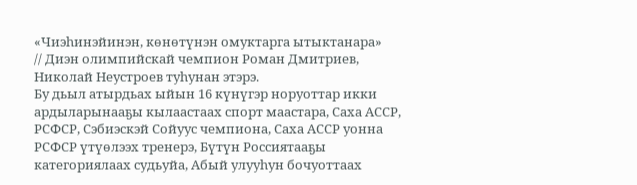«Чиэһинэйинэн, көнөтүнэн омуктарга ытыктанара»
// Диэн олимпийскай чемпион Роман Дмитриев, Николай Неустроев туһунан этэрэ.
Бу дьыл атырдьах ыйын 16 күнүгэр норуоттар икки ардыларынааҕы кылаастаах спорт маастара, Саха АССР, РСФСР, Сэбиэскэй Сойуус чемпиона, Саха АССР уонна РСФСР үтүөлээх тренерэ, Бүтүн Россиятааҕы категориялаах судьуйа, Абый улууһун бочуоттаах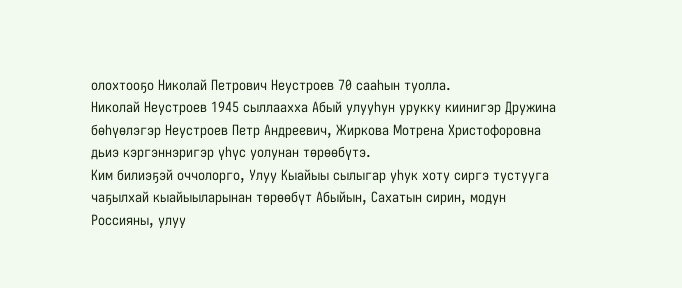олохтооҕо Николай Петрович Неустроев 70 сааһын туолла.
Николай Неустроев 1945 сыллаахха Абый улууһун урукку киинигэр Дружина бөһүөлэгэр Неустроев Петр Андреевич, Жиркова Мотрена Христофоровна дьиэ кэргэннэригэр үһүс уолунан төрөөбүтэ.
Ким билиэҕэй оччолорго, Улуу Кыайыы сылыгар уһук хоту сиргэ тустууга чаҕылхай кыайыыларынан төрөөбүт Абыйын, Сахатын сирин, модун Россияны, улуу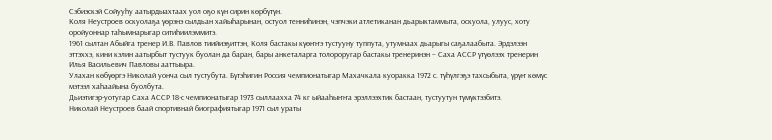Сэбиэскэй Сойууһу аатырдыахтаах уол оҕо күн сирин көрбүтүн.
Коля Неустроев оскуолаҕа үөрэнэ сылдьан хайыһарынан, остуол тенниһинэн, чэпчэки атлетиканан дьарыктаммыта, оскуола, улуус, хоту оройуоннар таһымнарыгар ситиһиилэммитэ.
1961 сылтан Абыйга тренер И.В. Павлов тиийиэҕиттэн, Коля бастакы күөҥҥэ тустууну туппута, утумнаах дьарыгы саҕалаабыта. Эрдэлээн эттэххэ, кини кэлин аатырбыт тустуук буолан да баран, бары анкеталарга толороругар бастакы тренеринэн – Саха АССР үтүөлээх тренерин Илья Васильевич Павловы ааттыыра.
Улахан көбүөргэ Николай уонча сыл тустубута. Бүтэһигин Россия чемпионатыгар Махачкала куоракка 1972 с. түһүлгэҕэ тахсыбыта, үрүҥ көмүс мэтээл хаһаайына буолбута.
Дьиэтигэр-уотугар Саха АССР 18-с чемпионатыгар 1973 сыллаахха 74 кг ыйааһыҥҥа эрэллээхтик бастаан, тустуутун түмүктээбитэ.
Николай Неустроев баай спортивнай биографиятыгар 1971 сыл ураты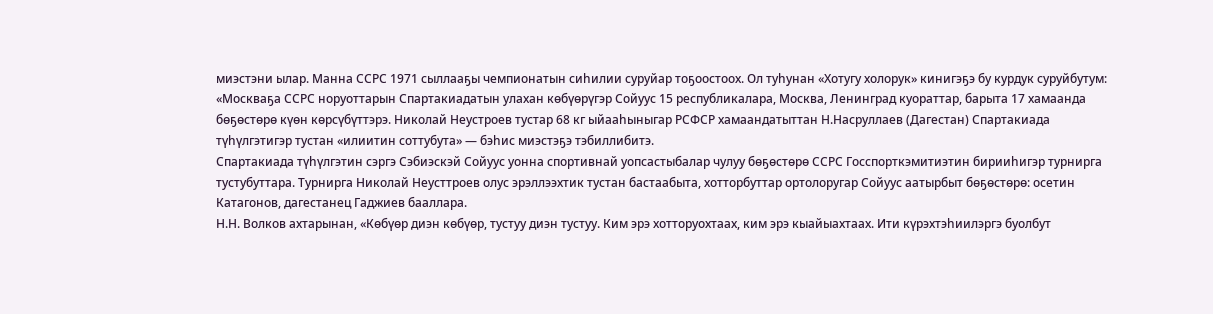миэстэни ылар. Манна ССРС 1971 сыллааҕы чемпионатын сиһилии суруйар тоҕоостоох. Ол туһунан «Хотугу холорук» кинигэҕэ бу курдук суруйбутум:
«Москваҕа ССРС норуоттарын Спартакиадатын улахан көбүөрүгэр Сойуус 15 республикалара, Москва, Ленинград куораттар, барыта 17 хамаанда бөҕөстөрө күөн көрсүбүттэрэ. Николай Неустроев тустар 68 кг ыйааһыныгар РСФСР хамаандатыттан Н.Насруллаев (Дагестан) Спартакиада түһүлгэтигэр тустан «илиитин соттубута» — бэһис миэстэҕэ тэбиллибитэ.
Спартакиада түһүлгэтин сэргэ Сэбиэскэй Сойуус уонна спортивнай уопсастыбалар чулуу бөҕөстөрө ССРС Госспорткэмитиэтин бирииһигэр турнирга тустубуттара. Турнирга Николай Неусттроев олус эрэллээхтик тустан бастаабыта, хотторбуттар ортолоругар Сойуус аатырбыт бөҕөстөрө: осетин Катагонов, дагестанец Гаджиев бааллара.
Н.Н. Волков ахтарынан, «Көбүөр диэн көбүөр, тустуу диэн тустуу. Ким эрэ хотторуохтаах, ким эрэ кыайыахтаах. Ити күрэхтэһиилэргэ буолбут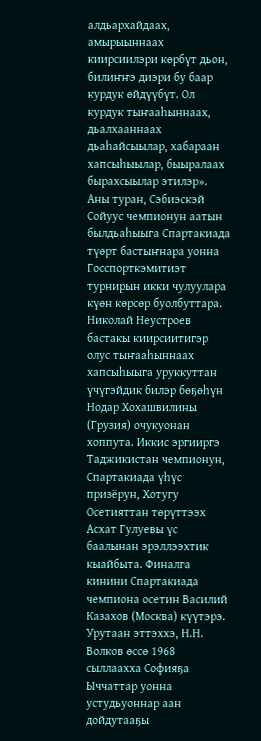алдьархайдаах, амырыыннаах киирсиилэри көрбүт дьон, билиҥҥэ диэри бу баар курдук өйдүүбүт. Ол курдук тыҥааһыннаах, дьалхааннаах дьаһайсыылар, хабараан хапсыһыылар, быыралаах бырахсыылар этилэр».
Аны туран, Сэбиэскэй Сойуус чемпионун аатын былдьаһыыга Спартакиада түөрт бастыҥнара уонна Госспорткэмитиэт турнирын икки чулуулара күөн көрсөр буолбуттара. Николай Неустроев бастакы киирсиитигэр олус тыҥааһыннаах хапсыһыыга уруккуттан үчүгэйдик билэр бөҕөһүн Нодар Хохашвилины (Грузия) очукуонан хоппута. Иккис эргииргэ Таджикистан чемпионун, Спартакиада үһүс призёрун, Хотугу Осетияттан төрүттээх Асхат Гулуевы үс баалынан эрэллээхтик кыайбыта. Финалга кинини Спартакиада чемпиона осетин Василий Казахов (Москва) күүтэрэ.
Урутаан эттэххэ, Н.Н. Волков өссө 1968 сыллаахха Софияҕа Ыччаттар уонна устудьуоннар аан дойдутааҕы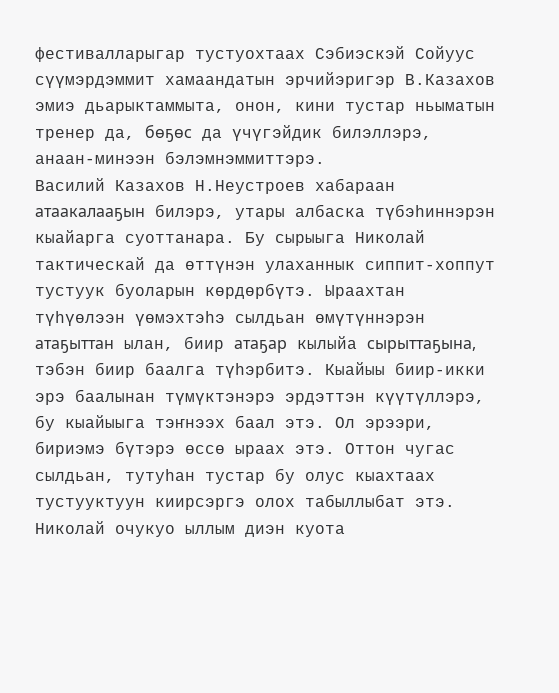фестивалларыгар тустуохтаах Сэбиэскэй Сойуус сүүмэрдэммит хамаандатын эрчийэригэр В.Казахов эмиэ дьарыктаммыта, онон, кини тустар ньыматын тренер да, бөҕөс да үчүгэйдик билэллэрэ, анаан-минээн бэлэмнэммиттэрэ.
Василий Казахов Н.Неустроев хабараан атаакалааҕын билэрэ, утары албаска түбэһиннэрэн кыайарга суоттанара. Бу сырыыга Николай тактическай да өттүнэн улаханнык сиппит-хоппут тустуук буоларын көрдөрбүтэ. Ыраахтан түһүөлээн үөмэхтэһэ сылдьан өмүтүннэрэн атаҕыттан ылан, биир атаҕар кылыйа сырыттаҕына, тэбэн биир баалга түһэрбитэ. Кыайыы биир-икки эрэ баалынан түмүктэнэрэ эрдэттэн күүтүллэрэ, бу кыайыыга тэҥнээх баал этэ. Ол эрээри, бириэмэ бүтэрэ өссө ыраах этэ. Оттон чугас сылдьан, тутуһан тустар бу олус кыахтаах тустууктуун киирсэргэ олох табыллыбат этэ. Николай очукуо ыллым диэн куота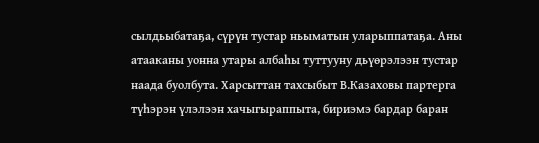сылдьыбатаҕа, сүрүн тустар ньыматын уларыппатаҕа. Аны атааканы уонна утары албаһы туттууну дьүөрэлээн тустар наада буолбута. Харсыттан тахсыбыт В.Казаховы партерга түһэрэн үлэлээн хачыгыраппыта, бириэмэ бардар баран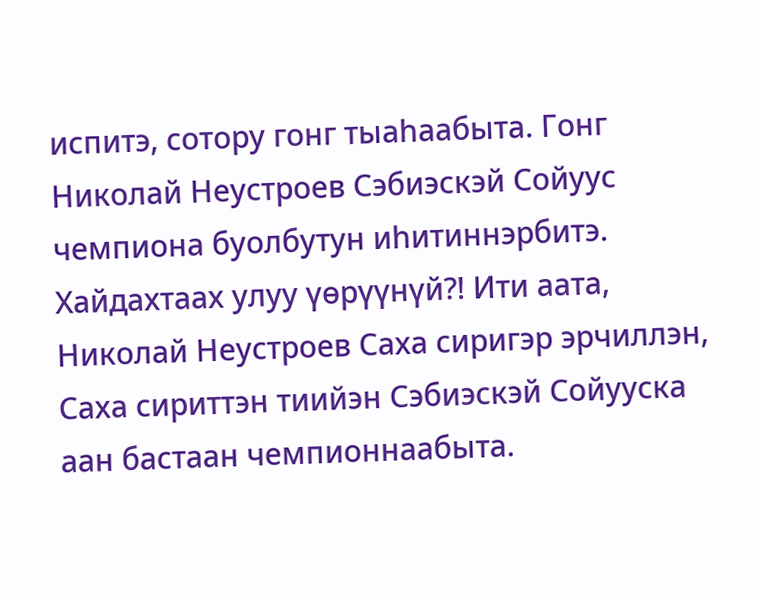испитэ, сотору гонг тыаһаабыта. Гонг Николай Неустроев Сэбиэскэй Сойуус чемпиона буолбутун иһитиннэрбитэ.
Хайдахтаах улуу үөрүүнүй?! Ити аата, Николай Неустроев Саха сиригэр эрчиллэн, Саха сириттэн тиийэн Сэбиэскэй Сойууска аан бастаан чемпионнаабыта.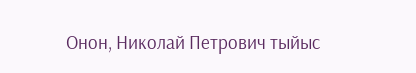Онон, Николай Петрович тыйыс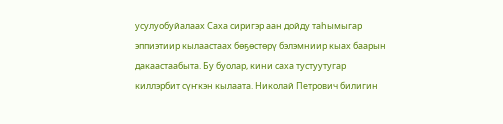усулуобуйалаах Саха сиригэр аан дойду таһымыгар эппиэтиир кылаастаах бөҕөстөрү бэлэмниир кыах баарын дакаастаабыта. Бу буолар, кини саха тустуутугар киллэрбит сүҥкэн кылаата. Николай Петрович билигин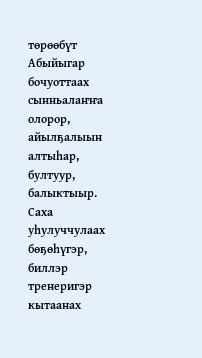төрөөбүт Абыйыгар бочуоттаах сынньалаҥҥа олорор, айылҕалыын алтыһар, бултуур, балыктыыр. Саха уһулуччулаах бөҕөһүгэр, биллэр тренеригэр кытаанах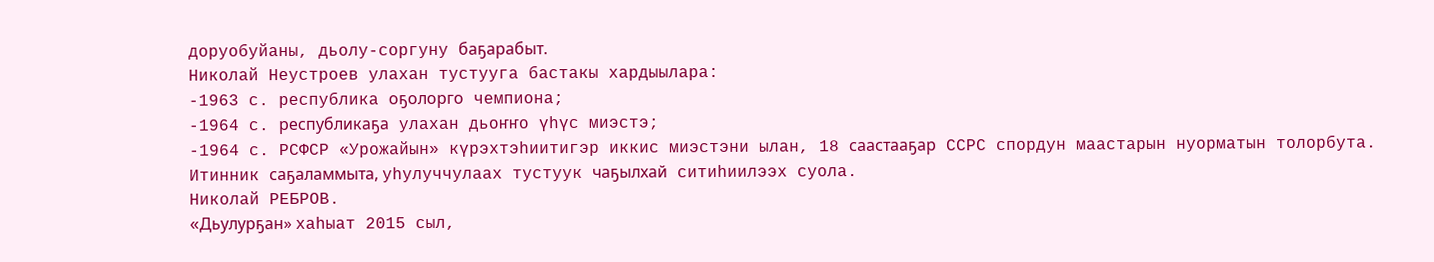доруобуйаны, дьолу-соргуну баҕарабыт.
Николай Неустроев улахан тустууга бастакы хардыылара:
-1963 с. республика оҕолорго чемпиона;
-1964 с. республикаҕа улахан дьоҥҥо үһүс миэстэ;
-1964 с. РСФСР «Урожайын» күрэхтэһиитигэр иккис миэстэни ылан, 18 саастааҕар ССРС спордун маастарын нуорматын толорбута.
Итинник саҕаламмыта, уһулуччулаах тустуук чаҕылхай ситиһиилээх суола.
Николай РЕБРОВ.
«Дьулурҕан» хаһыат 2015 сыл,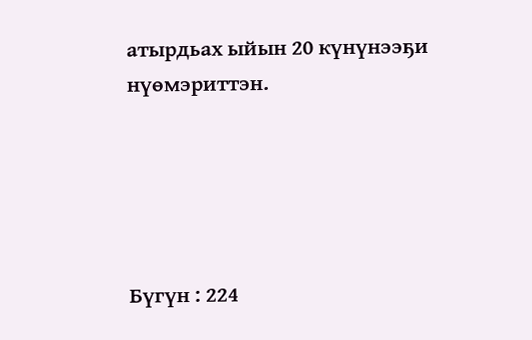атырдьах ыйын 20 күнүнээҕи нүөмэриттэн.





Бүгүн : 224